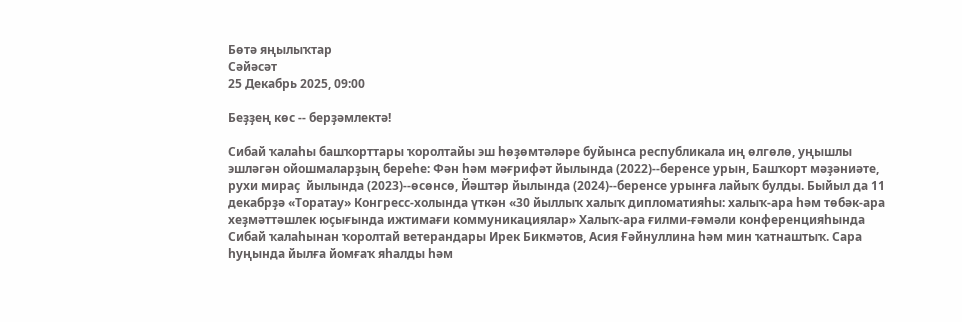Бөтә яңылыҡтар
Сәйәсәт
25 Декабрь 2025, 09:00

Беҙҙең көс -- берҙәмлектә!

Сибай ҡалаһы башҡорттары ҡоролтайы эш һөҙөмтәләре буйынса республикала иң өлгөлө, уңышлы эшләгән ойошмаларҙың береһе: Фән һәм мәғрифәт йылында (2022)--беренсе урын, Башҡорт мәҙәниәте, рухи мираҫ  йылында (2023)--өсөнсө, Йәштәр йылында (2024)--беренсе урынға лайыҡ булды. Быйыл да 11 декабрҙә «Торатау» Конгресс-холында үткән «30 йыллыҡ халыҡ дипломатияһы: халыҡ-ара һәм төбәк-ара хеҙмәттәшлек юҫығында ижтимағи коммуникациялар» Халыҡ-ара ғилми-ғәмәли конференцияһында Сибай ҡалаһынан ҡоролтай ветерандары Ирек Бикмәтов, Асия Ғәйнуллина һәм мин ҡатнаштыҡ. Сара һуңында йылға йомғаҡ яһалды һәм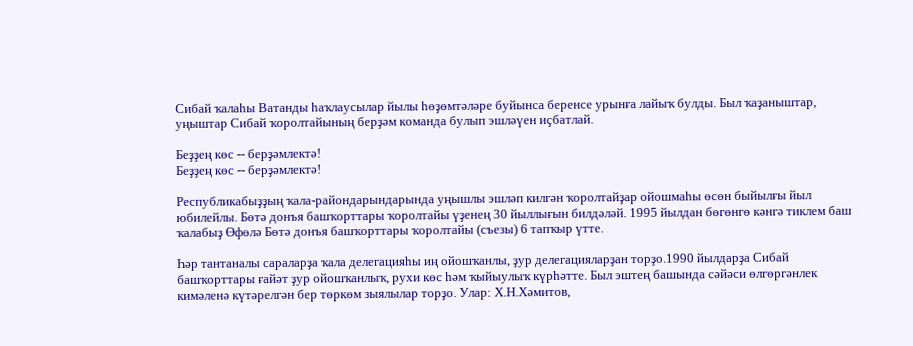Сибай ҡалаһы Ватанды һаҡлаусылар йылы һөҙөмтәләре буйынса беренсе урынға лайыҡ булды. Был ҡаҙаныштар, уңыштар Сибай ҡоролтайының берҙәм команда булып эшләүен иҫбатлай.

Беҙҙең көс -- берҙәмлектә!
Беҙҙең көс -- берҙәмлектә!

Республикабыҙҙың ҡала-райондарындарында уңышлы эшләп килгән ҡоролтайҙар ойошмаһы өсөн быйылғы йыл юбилейлы. Бөтә донъя башҡорттары ҡоролтайы үҙенең 30 йыллығын билдәләй. 1995 йылдан бөгөнгө кәнгә тиклем баш ҡалабыҙ Өфөлә Бөтә донъя башҡорттары ҡоролтайы (съезы) 6 тапҡыр үтте.

Һәр тантаналы сараларҙа ҡала делегацияһы иң ойошҡанлы, ҙур делегацияларҙан торҙо.1990 йылдарҙа Сибай башҡорттары ғайәт ҙур ойошҡанлыҡ, рухи көс һәм ҡыйыулыҡ күрһәтте. Был эштең башында сәйәси өлгөргәнлек кимәленә күтәрелгән бер төркөм зыялылар торҙо. Улар: Х.Н.Хәмитов,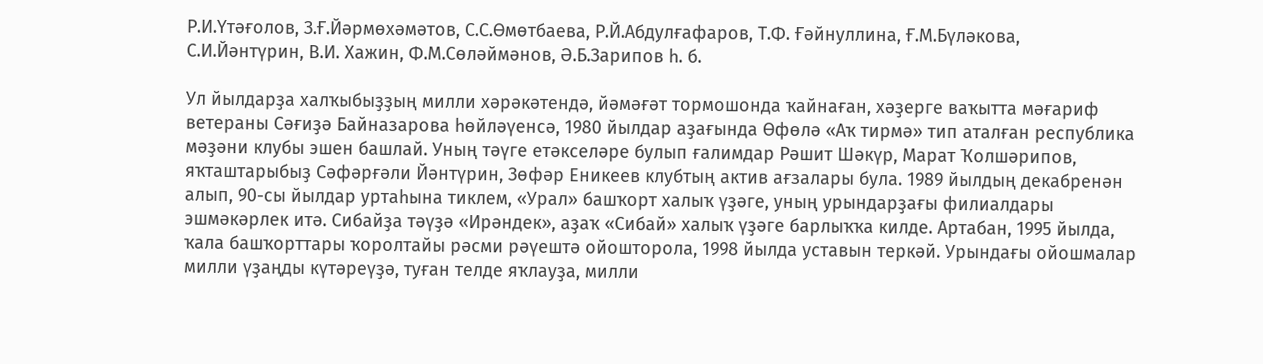Р.И.Үтәғолов, З.Ғ.Йәрмөхәмәтов, С.С.Өмөтбаева, Р.Й.Абдулғафаров, Т.Ф. Ғәйнуллина, Ғ.М.Бүләкова, С.И.Йәнтүрин, В.И. Хажин, Ф.М.Сөләймәнов, Ә.Б.Зарипов һ. б.

Ул йылдарҙа халҡыбыҙҙың милли хәрәкәтендә, йәмәғәт тормошонда ҡайнаған, хәҙерге ваҡытта мәғариф  ветераны Сәғиҙә Байназарова һөйләүенсә, 1980 йылдар аҙағында Өфөлә «Аҡ тирмә» тип аталған республика мәҙәни клубы эшен башлай. Уның тәүге етәкселәре булып ғалимдар Рәшит Шәкүр, Марат Ҡолшәрипов, яҡташтарыбыҙ Сәфәрғәли Йәнтүрин, Зөфәр Еникеев клубтың актив ағзалары була. 1989 йылдың декабренән алып, 90-сы йылдар уртаһына тиклем, «Урал» башҡорт халыҡ үҙәге, уның урындарҙағы филиалдары эшмәкәрлек итә. Сибайҙа тәүҙә «Ирәндек», аҙаҡ «Сибай» халыҡ үҙәге барлыҡҡа килде. Артабан, 1995 йылда, ҡала башҡорттары ҡоролтайы рәсми рәүештә ойошторола, 1998 йылда уставын теркәй. Урындағы ойошмалар милли үҙаңды күтәреүҙә, туған телде яҡлауҙа, милли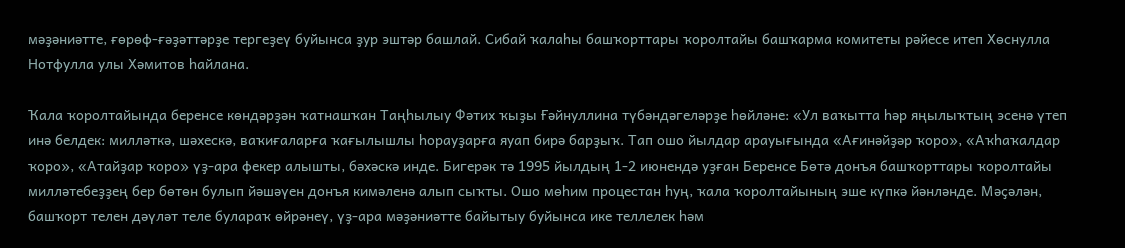мәҙәниәтте, ғөрөф-ғәҙәттәрҙе тергеҙеү буйынса ҙур эштәр башлай. Сибай ҡалаһы башҡорттары ҡоролтайы башҡарма комитеты рәйесе итеп Хөснулла Нотфулла улы Хәмитов һайлана.

Ҡала ҡоролтайында беренсе көндәрҙән ҡатнашҡан Таңһылыу Фәтих ҡыҙы Ғәйнуллина түбәндәгеләрҙе һөйләне: «Ул ваҡытта һәр яңылыҡтың эсенә үтеп инә белдек: милләткә, шәхескә, ваҡиғаларға ҡағылышлы һорауҙарға яуап бирә барҙыҡ. Тап ошо йылдар арауығында «Ағинәйҙәр ҡоро», «Аҡһаҡалдар ҡоро», «Атайҙар ҡоро» үҙ-ара фекер алышты, бәхәскә инде. Бигерәк тә 1995 йылдың 1-2 июнендә уҙған Беренсе Бөтә донъя башҡорттары ҡоролтайы милләтебеҙҙең бер бөтөн булып йәшәүен донъя кимәленә алып сыҡты. Ошо мөһим процестан һуң, ҡала ҡоролтайының эше күпкә йәнләнде. Мәҫәлән, башҡорт телен дәүләт теле булараҡ өйрәнеү, үҙ-ара мәҙәниәтте байытыу буйынса ике теллелек һәм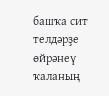башҡа сит телдәрҙе өйрәнеү ҡаланың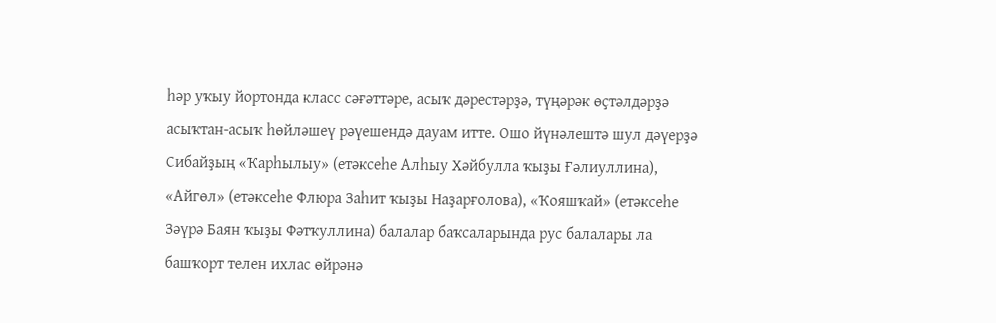һәр уҡыу йортонда класс сәғәттәре, асыҡ дәрестәрҙә, түңәрәк өҫтәлдәрҙә  асыҡтан-асыҡ һөйләшеү рәүешендә дауам итте. Ошо йүнәлештә шул дәүерҙә Сибайҙың «Ҡарһылыу» (етәксеһе Алһыу Хәйбулла ҡыҙы Ғәлиуллина), «Айгөл» (етәксеһе Флюра Заһит ҡыҙы Наҙарғолова), «Ҡояшҡай» (етәксеһе Зәүрә Баян ҡыҙы Фәтҡуллина) балалар баҡсаларында рус балалары ла башҡорт телен ихлас өйрәнә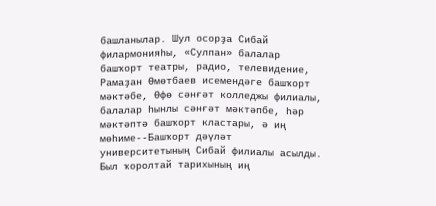башланылар. Шул осорҙа Сибай филармонияһы, «Сулпан» балалар башҡорт театры, радио, телевидение, Рамаҙан Өмөтбаев исемендәге башҡорт мәктәбе, Өфө сәнғәт колледжы филиалы, балалар һынлы сәнғәт мәктәпбе, һәр мәктәптә башҡорт кластары, ә иң мөһиме--Башҡорт дәүләт университетының Сибай филиалы асылды. Был ҡоролтай тарихының иң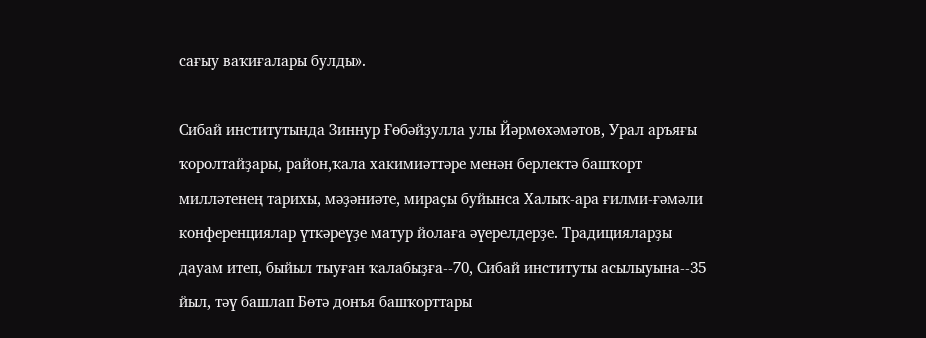сағыу ваҡиғалары булды».

Сибай институтында Зиннур Ғөбәйҙулла улы Йәрмөхәмәтов, Урал аръяғы ҡоролтайҙары, район,ҡала хакимиәттәре менән берлектә башҡорт милләтенең тарихы, мәҙәниәте, мираҫы буйынса Халыҡ-ара ғилми-ғәмәли конференциялар үткәреүҙе матур йолаға әүерелдерҙе. Традицияларҙы дауам итеп, быйыл тыуған ҡалабыҙға--70, Сибай институты асылыуына--35 йыл, тәү башлап Бөтә донъя башҡорттары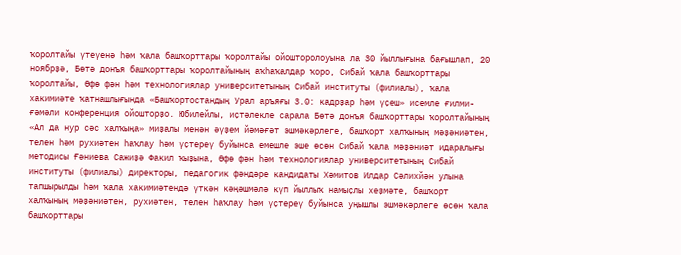ҡоролтайы үтеүенә һәм ҡала башҡорттары ҡоролтайы ойошторолоуына ла 30 йыллығына бағышлап, 20 ноябрҙә, Бөтә донъя башҡорттары ҡоролтайының аҡһаҡалдар ҡоро, Сибай ҡала башҡорттары ҡоролтайы, Өфө фән һәм технологиялар университетының Сибай институты (филиалы), ҡала хакимиәте ҡатнашлығында «Башҡортостандың Урал аръяғы 3.0: кадрҙар һәм үҫеш» исемле ғилми-ғәмәли конференция ойошторҙо. Юбилейлы, иҫтәлекле сарала Бөтә донъя башҡорттары ҡоролтайының «Ал да нур сәс халҡыңа» миҙалы менән әүҙем йәмәғәт эшмәкәрлеге, башҡорт халҡының мәҙәниәтен, телен һәм рухиәтен һаҡлау һәм үҫтереү буйынса емешле эше өсөн Сибай ҡала мәҙәниәт идаралығы методисы Ғәниева Сажиҙә Факил ҡыҙына, Өфө фән һәм технологиялар университетының Сибай институты (филиалы) директоры, педагогик фәндәре кандидаты Хәмитов Илдар Сәлихйән улына тапшырылды һәм ҡала хакимиәтендә үткән кәңәшмәлә күп йыллыҡ намыҫлы хеҙмәте, башҡорт халҡының мәҙәниәтен, рухиәтен, телен һаҡлау һәм үҫтереү буйынса уңышлы эшмәкәрлеге өсөн ҡала башҡорттары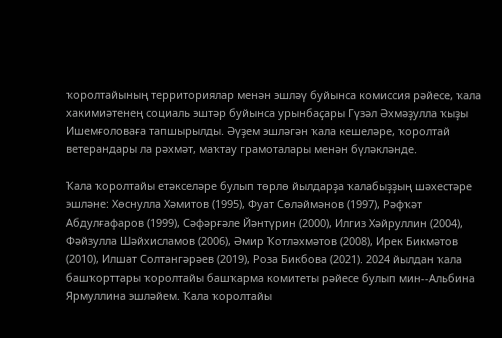ҡоролтайының территориялар менән эшләү буйынса комиссия рәйесе, ҡала хакимиәтенең социаль эштәр буйынса урынбаҫары Гүзәл Әхмәҙулла ҡыҙы Ишемғоловаға тапшырылды. Әүҙем эшләгән ҡала кешеләре, ҡоролтай ветерандары ла рәхмәт, маҡтау грамоталары менән бүләкләнде.

Ҡала ҡоролтайы етәкселәре булып төрлө йылдарҙа ҡалабыҙҙың шәхестәре эшләне: Хөснулла Хәмитов (1995), Фуат Сөләймәнов (1997), Рәфҡәт Абдулғафаров (1999), Сәфәрғәле Йәнтүрин (2000), Илгиз Хәйруллин (2004), Фәйзулла Шәйхисламов (2006), Әмир Ҡотләхмәтов (2008), Ирек Бикмәтов (2010), Илшат Солтангәрәев (2019), Роза Бикбова (2021). 2024 йылдан ҡала башҡорттары ҡоролтайы башҡарма комитеты рәйесе булып мин--Альбина Ярмуллина эшләйем. Ҡала ҡоролтайы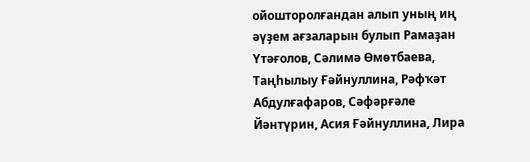ойошторолғандан алып уның иң әүҙем ағзаларын булып Рамаҙан Үтәғолов, Сәлимә Өмөтбаева, Таңһылыу Ғәйнуллина, Рәфҡәт Абдулғафаров, Сәфәрғәле Йәнтүрин, Асия Ғәйнуллина, Лира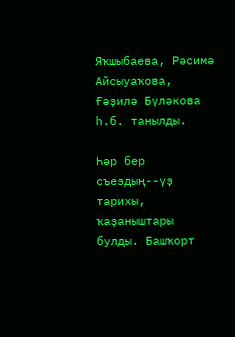Яҡшыбаева, Рәсимә Айсыуаҡова, Ғәҙилә Бүләкова һ.б. танылды.

Һәр бер съездың--үҙ тарихы, ҡаҙаныштары булды. Башҡорт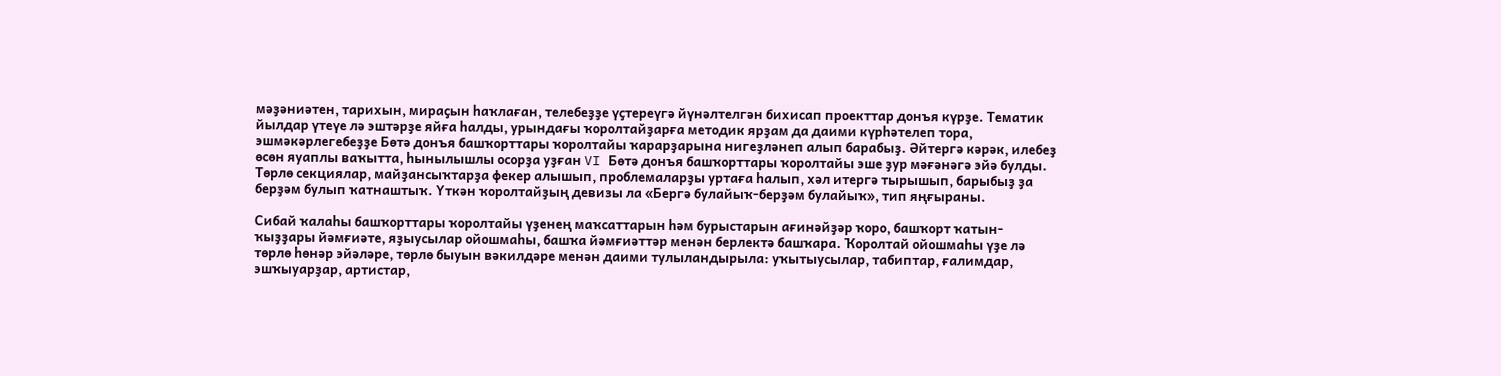мәҙәниәтен, тарихын, мираҫын һаҡлаған, телебеҙҙе үҫтереүгә йүнәлтелгән бихисап проекттар донъя күрҙе. Тематик йылдар үтеүе лә эштәрҙе яйға һалды, урындағы ҡоролтайҙарға методик ярҙам да даими күрһәтелеп тора, эшмәкәрлегебеҙҙе Бөтә донъя башҡорттары ҡоролтайы ҡарарҙарына нигеҙләнеп алып барабыҙ. Әйтергә кәрәк, илебеҙ өсөн яуаплы ваҡытта, һынылышлы осорҙа уҙған VI Бөтә донъя башҡорттары ҡоролтайы эше ҙур мәғәнәгә эйә булды. Төрлө секциялар, майҙансыҡтарҙа фекер алышып, проблемаларҙы уртаға һалып, хәл итергә тырышып, барыбыҙ ҙа берҙәм булып ҡатнаштыҡ. Үткән ҡоролтайҙың девизы ла «Бергә булайыҡ-берҙәм булайыҡ», тип яңғыраны.

Сибай ҡалаһы башҡорттары ҡоролтайы үҙенең маҡсаттарын һәм бурыстарын ағинәйҙәр ҡоро, башҡорт ҡатын-ҡыҙҙары йәмғиәте, яҙыусылар ойошмаһы, башҡа йәмғиәттәр менән берлектә башҡара. Ҡоролтай ойошмаһы үҙе лә төрлө һөнәр эйәләре, төрлө быуын вәкилдәре менән даими тулыландырыла: уҡытыусылар, табиптар, ғалимдар, эшҡыуарҙар, артистар,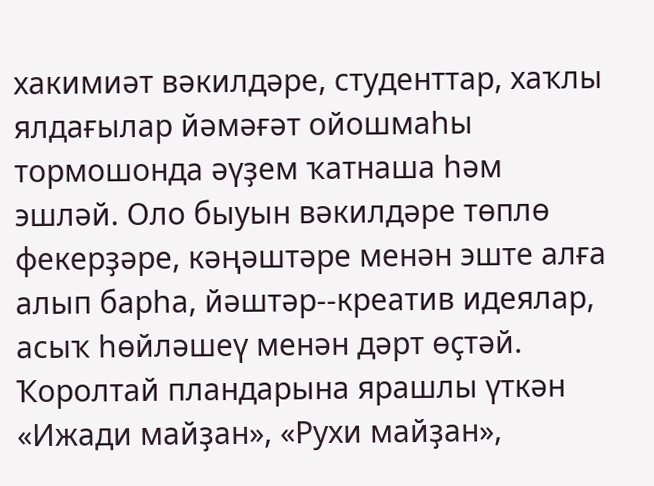хакимиәт вәкилдәре, студенттар, хаҡлы ялдағылар йәмәғәт ойошмаһы тормошонда әүҙем ҡатнаша һәм эшләй. Оло быуын вәкилдәре төплө фекерҙәре, кәңәштәре менән эште алға алып барһа, йәштәр--креатив идеялар, асыҡ һөйләшеү менән дәрт өҫтәй. Ҡоролтай пландарына ярашлы үткән «Ижади майҙан», «Рухи майҙан»,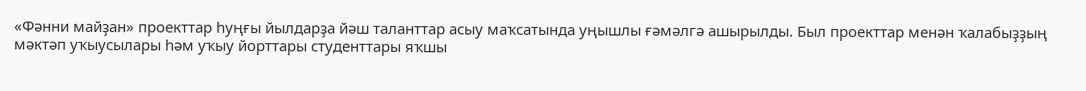«Фәнни майҙан» проекттар һуңғы йылдарҙа йәш таланттар асыу маҡсатында уңышлы ғәмәлгә ашырылды. Был проекттар менән ҡалабыҙҙың мәктәп уҡыусылары һәм уҡыу йорттары студенттары яҡшы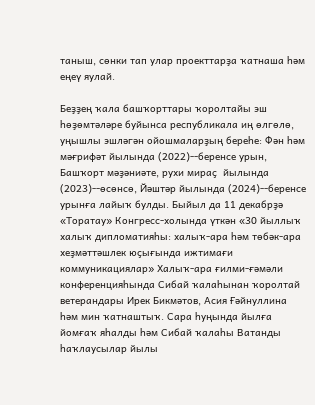таныш, сөнки тап улар проекттарҙа ҡатнаша һәм еңеү яулай.

Беҙҙең ҡала башҡорттары ҡоролтайы эш һөҙөмтәләре буйынса республикала иң өлгөлө, уңышлы эшләгән ойошмаларҙың береһе: Фән һәм мәғрифәт йылында (2022)--беренсе урын, Башҡорт мәҙәниәте, рухи мираҫ  йылында (2023)--өсөнсө, Йәштәр йылында (2024)--беренсе урынға лайыҡ булды. Быйыл да 11 декабрҙә «Торатау» Конгресс-холында үткән «30 йыллыҡ халыҡ дипломатияһы: халыҡ-ара һәм төбәк-ара хеҙмәттәшлек юҫығында ижтимағи коммуникациялар» Халыҡ-ара ғилми-ғәмәли конференцияһында Сибай ҡалаһынан ҡоролтай ветерандары Ирек Бикмәтов, Асия Ғәйнуллина һәм мин ҡатнаштыҡ. Сара һуңында йылға йомғаҡ яһалды һәм Сибай ҡалаһы Ватанды һаҡлаусылар йылы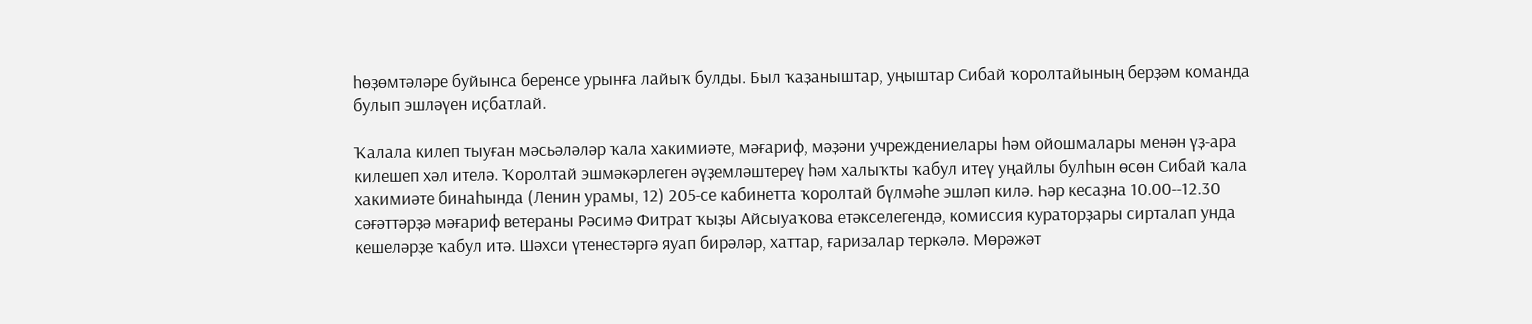һөҙөмтәләре буйынса беренсе урынға лайыҡ булды. Был ҡаҙаныштар, уңыштар Сибай ҡоролтайының берҙәм команда булып эшләүен иҫбатлай.

Ҡалала килеп тыуған мәсьәләләр ҡала хакимиәте, мәғариф, мәҙәни учреждениелары һәм ойошмалары менән үҙ-ара килешеп хәл ителә. Ҡоролтай эшмәкәрлеген әүҙемләштереү һәм халыҡты ҡабул итеү уңайлы булһын өсөн Сибай ҡала хакимиәте бинаһында (Ленин урамы, 12) 205-се кабинетта ҡоролтай бүлмәһе эшләп килә. Һәр кесаҙна 10.00--12.30 сәғәттәрҙә мәғариф ветераны Рәсимә Фитрат ҡыҙы Айсыуаҡова етәкселегендә, комиссия кураторҙары сирталап унда кешеләрҙе ҡабул итә. Шәхси үтенестәргә яуап бирәләр, хаттар, ғаризалар теркәлә. Мөрәжәт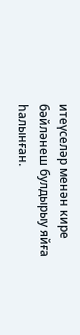итеүселәр менән кире бәйләнеш булдырыу яйға һалынған.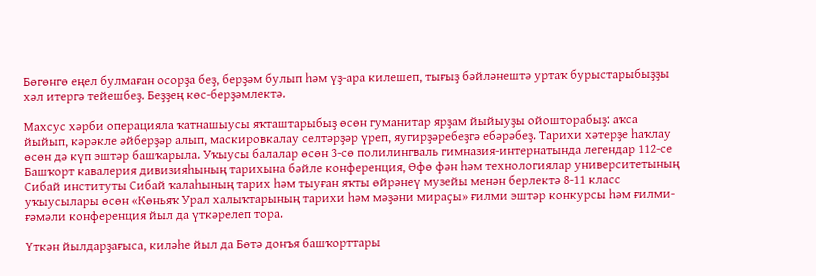Бөгөнгө еңел булмаған осорҙа беҙ, берҙәм булып һәм үҙ-ара килешеп, тығыҙ бәйләнештә уртаҡ бурыстарыбыҙҙы хәл итергә тейешбеҙ. Беҙҙең көс-берҙәмлектә.

Махсус хәрби операцияла ҡатнашыусы яҡташтарыбыҙ өсөн гуманитар ярҙам йыйыуҙы ойошторабыҙ: аҡса йыйып, кәрәкле әйберҙәр алып, маскировкалау селтәрҙәр үреп, яугирҙәребеҙгә ебәрәбеҙ. Тарихи хәтерҙе һаҡлау өсөн дә күп эштәр башҡарыла. Уҡыусы балалар өсөн 3-сө полилингваль гимназия-интернатында легендар 112-се Башҡорт кавалерия дивизияһының тарихына бәйле конференция, Өфө фән һәм технологиялар университетының Сибай институты Сибай ҡалаһының тарих һәм тыуған яҡты өйрәнеү музейы менән берлектә 8-11 класс уҡыусылары өсөн «Көньяҡ Урал халыҡтарының тарихи һәм мәҙәни мираҫы» ғилми эштәр конкурсы һәм ғилми-ғәмәли конференция йыл да үткәрелеп тора.

Үткән йылдарҙағыса, киләһе йыл да Бөтә донъя башҡорттары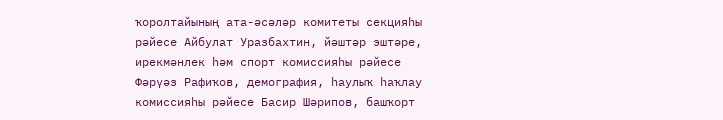ҡоролтайының ата-әсәләр комитеты секцияһы рәйесе Айбулат Уразбахтин, йәштәр эштәре, ирекмәнлек һәм спорт комиссияһы рәйесе Фәрүәз Рафиҡов, демография, һаулыҡ һаҡлау комиссияһы рәйесе Басир Шәрипов, башҡорт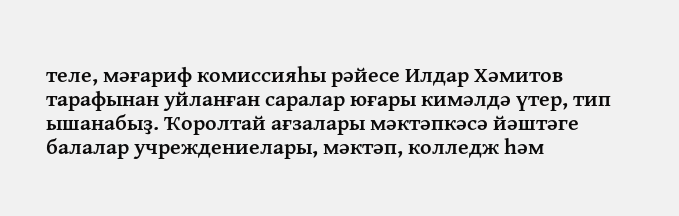теле, мәғариф комиссияһы рәйесе Илдар Хәмитов тарафынан уйланған саралар юғары кимәлдә үтер, тип ышанабыҙ. Ҡоролтай ағзалары мәктәпкәсә йәштәге балалар учреждениелары, мәктәп, колледж һәм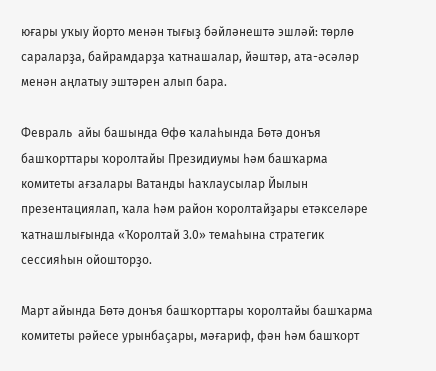юғары уҡыу йорто менән тығыҙ бәйләнештә эшләй: төрлө сараларҙа, байрамдарҙа ҡатнашалар, йәштәр, ата-әсәләр менән аңлатыу эштәрен алып бара.

Февраль  айы башында Өфө ҡалаһында Бөтә донъя башҡорттары ҡоролтайы Президиумы һәм башҡарма комитеты ағзалары Ватанды һаҡлаусылар Йылын презентациялап, ҡала һәм район ҡоролтайҙары етәкселәре ҡатнашлығында «Ҡоролтай 3.0» темаһына стратегик сессияһын ойошторҙо.

Март айында Бөтә донъя башҡорттары ҡоролтайы башҡарма комитеты рәйесе урынбаҫары, мәғариф, фән һәм башҡорт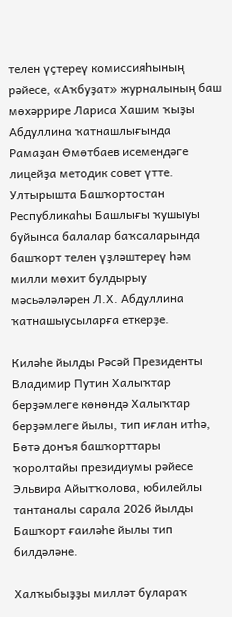телен үҫтереү комиссияһының рәйесе, «Аҡбуҙат» журналының баш мөхәррире Лариса Хашим ҡыҙы Абдуллина ҡатнашлығында Рамаҙан Өмөтбаев исемендәге лицейҙа методик совет үтте. Ултырышта Башҡортостан Республикаһы Башлығы ҡушыуы буйынса балалар баҡсаларында башҡорт телен үҙләштереү һәм милли мөхит булдырыу мәсьәләләрен Л.Х. Абдуллина ҡатнашыусыларға еткерҙе.

Киләһе йылды Рәсәй Президенты Владимир Путин Халыҡтар берҙәмлеге көнөндә Халыҡтар берҙәмлеге йылы, тип иғлан итһә, Бөтә донъя башҡорттары ҡоролтайы президиумы рәйесе Эльвира Айытҡолова, юбилейлы тантаналы сарала 2026 йылды Башҡорт ғаиләһе йылы тип билдәләне.

Халҡыбыҙҙы милләт булараҡ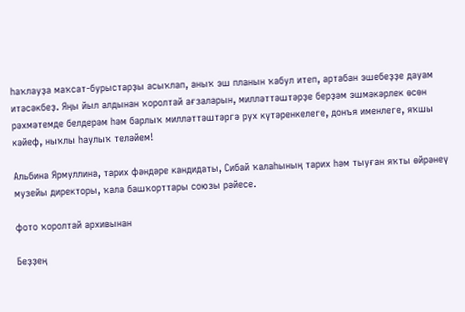һаҡлауҙа маҡсат-бурыстарҙы асыҡлап, аныҡ эш планын ҡабул итеп, артабан эшебеҙҙе дауам итәсәкбеҙ. Яңы йыл алдынан ҡоролтай ағзаларын, милләттәштәрҙе берҙәм эшмәкәрлек өсөн рәхмәтемде белдерәм һәм барлыҡ милләттәштәргә рух күтәренкелеге, донъя именлеге, яҡшы кәйеф, ныҡлы һаулыҡ теләйем!

Альбина Ярмуллина, тарих фәндәре кандидаты, Сибай ҡалаһының тарих һәм тыуған яҡты өйрәнеү  музейы директоры, ҡала башҡорттары союзы рәйесе.

фото ҡоролтай архивынан

Беҙҙең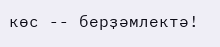көс -- берҙәмлектә!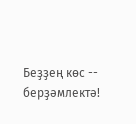Беҙҙең көс -- берҙәмлектә!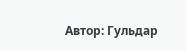Автор: Гульдар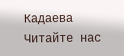Кадаева
Читайте нас